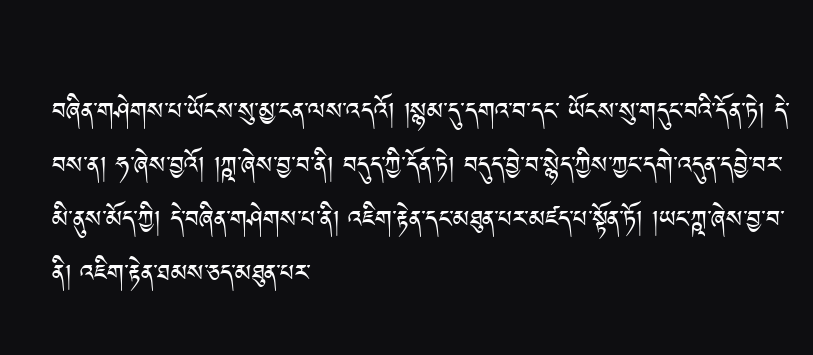བཞིན་གཤེགས་པ་ཡོངས་སུ་མྱ་ངན་ལས་འདའོ། །སྙམ་དུ་དགའ་བ་དང་ ཡོངས་སུ་གདུང་བའི་དོན་ཏེ། དེ་བས་ན། ཧ་ཞེས་བྱའོ། །ཀྵ་ཞེས་བྱ་བ་ནི། བདུད་ཀྱི་དོན་ཏེ། བདུད་བྱེ་བ་སྙེད་ཀྱིས་ཀྱང་དགེ་འདུན་དབྱེ་བར་མི་ནུས་མོད་ཀྱི། དེ་བཞིན་གཤེགས་པ་ནི། འཇིག་རྟེན་དང་མཐུན་པར་མཛད་པ་སྟོན་ཏོ། །ཡང་ཀྵ་ཞེས་བྱ་བ་ནི། འཇིག་རྟེན་ཐམས་ཅད་མཐུན་པར་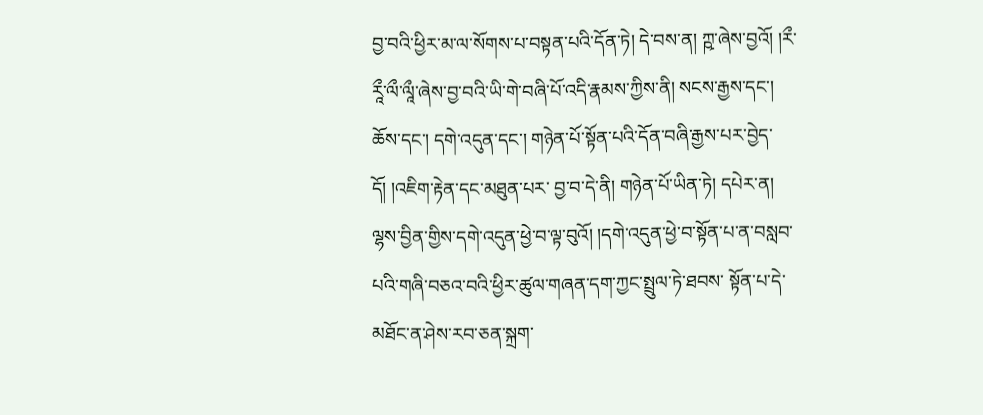བྱ་བའི་ཕྱིར་མ་ལ་སོགས་པ་བསྟན་པའི་དོན་ཏེ། དེ་བས་ན། ཀྵ་ཞེས་བྱའོ། །རྀ་ རཱྀ་ལྀ་ལཱྀ་ཞེས་བྱ་བའི་ཡི་གེ་བཞི་པོ་འདི་རྣམས་ཀྱིས་ནི། སངས་རྒྱས་དང་། ཆོས་དང་། དགེ་འདུན་དང་། གཉེན་པོ་སྟོན་པའི་དོན་བཞི་རྒྱས་པར་བྱེད་དོ། །འཇིག་རྟེན་དང་མཐུན་པར་ བྱ་བ་དེ་ནི། གཉེན་པོ་ཡིན་ཏེ། དཔེར་ན། ལྷས་བྱིན་གྱིས་དགེ་འདུན་ཕྱེ་བ་ལྟ་བུའོ། །དགེ་འདུན་ཕྱེ་བ་སྟོན་པ་ན་བསླབ་པའི་གཞི་བཅའ་བའི་ཕྱིར་ཚུལ་གཞན་དག་ཀྱང་སྤྲུལ་ཏེ་ཐབས་ སྟོན་པ་དེ་མཐོང་ན་ཤེས་རབ་ཅན་སྐྲག་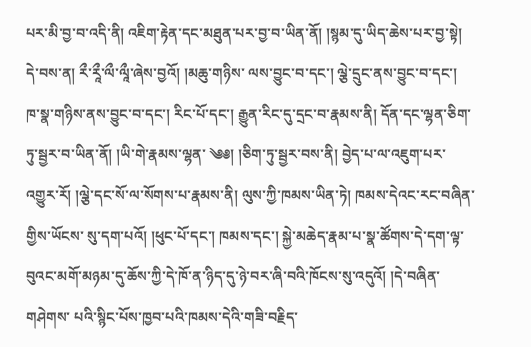པར་མི་བྱ་བ་འདི་ནི། འཇིག་རྟེན་དང་མཐུན་པར་བྱ་བ་ཡིན་ནོ། །སྙམ་དུ་ཡིད་ཆེས་པར་བྱ་སྟེ། དེ་བས་ན། རྀ་རཱྀ་ལྀ་ལཱྀ་ཞེས་བྱའོ། །མཆུ་གཉིས་ ལས་བྱུང་བ་དང་། ལྕེ་དྲུང་ནས་བྱུང་བ་དང་། ཁ་སྣ་གཉིས་ནས་བྱུང་བ་དང་། རིང་པོ་དང་། རྒྱུན་རིང་དུ་དྲང་བ་རྣམས་ནི། དོན་དང་ལྷན་ཅིག་ཏུ་སྦྱར་བ་ཡིན་ནོ། །ཡི་གེ་རྣམས་ལྷན་ ༄༅། །ཅིག་ཏུ་སྦྱར་བས་ནི། བྱེད་པ་ལ་འཇུག་པར་འགྱུར་རོ། །ལྕེ་དང་སོ་ལ་སོགས་པ་རྣམས་ནི། ལུས་ཀྱི་ཁམས་ཡིན་ཏེ། ཁམས་དེའང་རང་བཞིན་གྱིས་ཡོངས་ སུ་དག་པའོ། །ཕུང་པོ་དང་། ཁམས་དང་། སྐྱེ་མཆེད་རྣམ་པ་སྣ་ཚོགས་དེ་དག་ལྟ་བུའང་མགོ་མཉམ་དུ་ཆོས་ཀྱི་དེ་ཁོ་ན་ཉིད་དུ་ཉེ་བར་ཞི་བའི་ཁོངས་སུ་འདུའོ། །དེ་བཞིན་གཤེགས་ པའི་སྙིང་པོས་ཁྱབ་པའི་ཁམས་དེའི་གཟི་བརྗིད་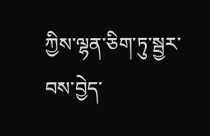ཀྱིས་ལྷན་ཅིག་ཏུ་སྦྱར་བས་བྱེད་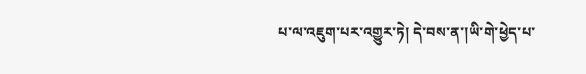པ་ལ་འཇུག་པར་འགྱུར་ཏེ། དེ་བས་ན་།ཡི་གེ་ཕྱེད་པ་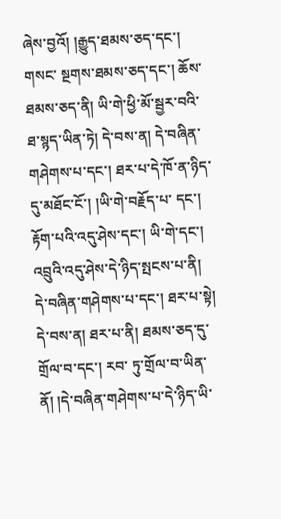ཞེས་བྱའོ། །རྒྱུད་ཐམས་ཅད་དང་། གསང་ སྔགས་ཐམས་ཅད་དང་། ཆོས་ཐམས་ཅད་ནི། ཡི་གེ་ཕྱི་མོ་སྦྱར་བའི་ཐ་སྙད་ཡིན་ཏེ། དེ་བས་ན། དེ་བཞིན་གཤེགས་པ་དང་། ཐར་པ་དེ་ཁོ་ན་ཉིད་དུ་མཐོང་ངོ་། །ཡི་གེ་བརྗོད་པ་ དང་། རྟོག་པའི་འདུ་ཤེས་དང་། ཡི་གེ་དང་། འབྲུའི་འདུ་ཤེས་དེ་ཉིད་སྤངས་པ་ནི། དེ་བཞིན་གཤེགས་པ་དང་། ཐར་པ་སྟེ། དེ་བས་ན། ཐར་པ་ནི། ཐམས་ཅད་དུ་གྲོལ་བ་དང་། རབ་ ཏུ་གྲོལ་བ་ཡིན་ནོ། །དེ་བཞིན་གཤེགས་པ་དེ་ཉིད་ཡི་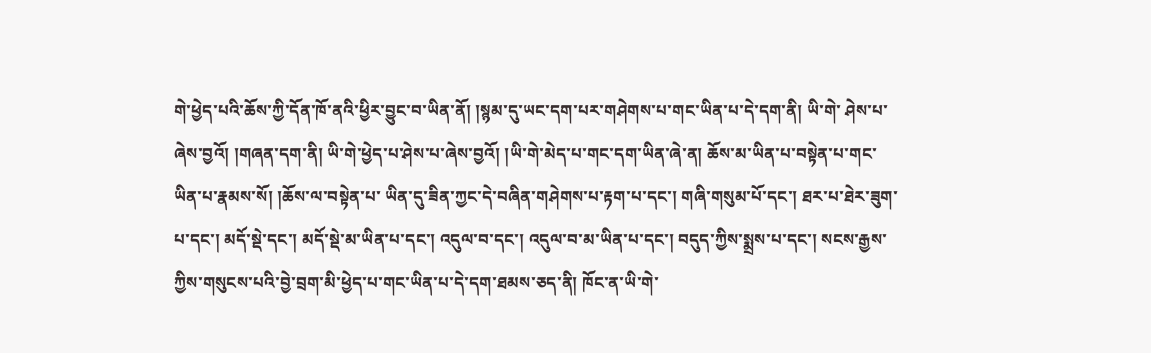གེ་ཕྱེད་པའི་ཆོས་ཀྱི་དོན་ཁོ་ནའི་ཕྱིར་བྱུང་བ་ཡིན་ནོ། །སྙམ་དུ་ཡང་དག་པར་གཤེགས་པ་གང་ཡིན་པ་དེ་དག་ནི། ཡི་གེ་ ཤེས་པ་ཞེས་བྱའོ། །གཞན་དག་ནི། ཡི་གེ་ཕྱེད་པ་ཤེས་པ་ཞེས་བྱའོ། །ཡི་གེ་མེད་པ་གང་དག་ཡིན་ཞེ་ན། ཆོས་མ་ཡིན་པ་བསྟེན་པ་གང་ཡིན་པ་རྣམས་སོ། །ཆོས་ལ་བསྟེན་པ་ ཡིན་དུ་ཟིན་ཀྱང་དེ་བཞིན་གཤེགས་པ་རྟག་པ་དང་། གཞི་གསུམ་པོ་དང་། ཐར་པ་ཐེར་ཟུག་པ་དང་། མདོ་སྡེ་དང་། མདོ་སྡེ་མ་ཡིན་པ་དང་། འདུལ་བ་དང་། འདུལ་བ་མ་ཡིན་པ་དང་། བདུད་ཀྱིས་སྨྲས་པ་དང་། སངས་རྒྱས་ཀྱིས་གསུངས་པའི་བྱེ་བྲག་མི་ཕྱེད་པ་གང་ཡིན་པ་དེ་དག་ཐམས་ཅད་ནི། ཁོང་ན་ཡི་གེ་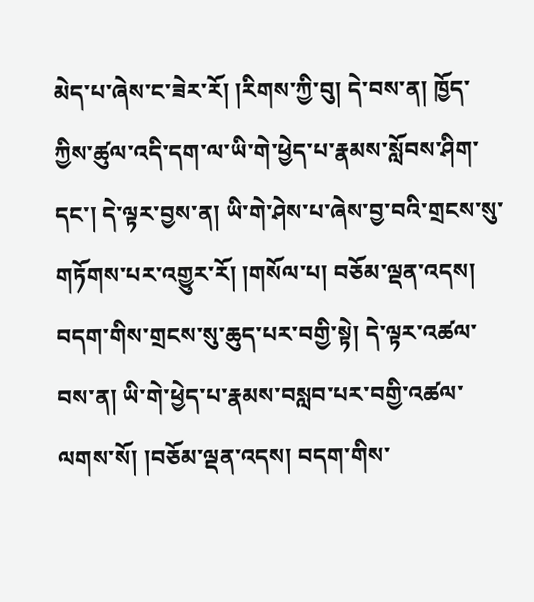མེད་པ་ཞེས་ང་ཟེར་རོ། །རིགས་ཀྱི་བུ། དེ་བས་ན། ཁྱོད་ ཀྱིས་ཚུལ་འདི་དག་ལ་ཡི་གེ་ཕྱེད་པ་རྣམས་སློབས་ཤིག་དང་། དེ་ལྟར་བྱས་ན། ཡི་གེ་ཤེས་པ་ཞེས་བྱ་བའི་གྲངས་སུ་གཏོགས་པར་འགྱུར་རོ། །གསོལ་པ། བཅོམ་ལྡན་འདས། བདག་གིས་གྲངས་སུ་ཆུད་པར་བགྱི་སྟེ། དེ་ལྟར་འཚལ་བས་ན། ཡི་གེ་ཕྱེད་པ་རྣམས་བསླབ་པར་བགྱི་འཚལ་ལགས་སོ། །བཅོམ་ལྡན་འདས། བདག་གིས་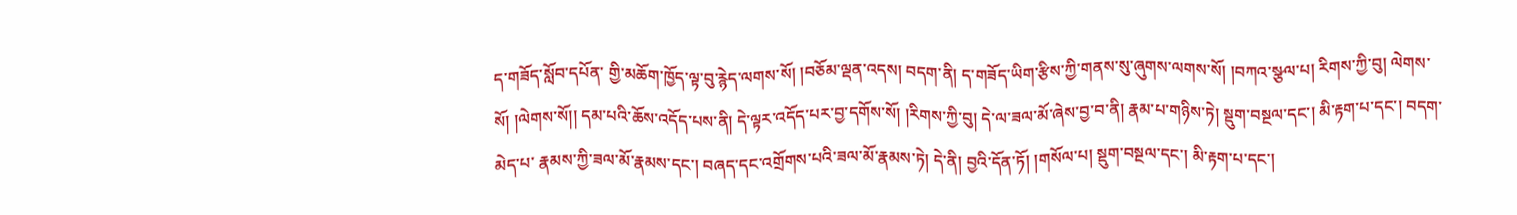ད་གཟོད་སློབ་དཔོན་ གྱི་མཆོག་ཁྱོད་ལྟ་བུ་རྙེད་ལགས་སོ། །བཅོམ་ལྡན་འདས། བདག་ནི། ད་གཟོད་ཡིག་རྩིས་ཀྱི་གནས་སུ་ཞུགས་ལགས་སོ། །བཀའ་སྩལ་པ། རིགས་ཀྱི་བུ། ལེགས་སོ། །ལེགས་སོ།། དམ་པའི་ཆོས་འདོད་པས་ནི། དེ་ལྟར་འདོད་པར་བྱ་དགོས་སོ། །རིགས་ཀྱི་བུ། དེ་ལ་ཟལ་མོ་ཞེས་བྱ་བ་ནི། རྣམ་པ་གཉིས་ཏེ། སྡུག་བསྔལ་དང་། མི་རྟག་པ་དང་། བདག་མེད་པ་ རྣམས་ཀྱི་ཟལ་མོ་རྣམས་དང་། བཞད་དང་འགྲོགས་པའི་ཟལ་མོ་རྣམས་ཏེ། དེ་ནི། བྱའི་དོན་ཏོ། །གསོལ་པ། སྡུག་བསྔལ་དང་། མི་རྟག་པ་དང་།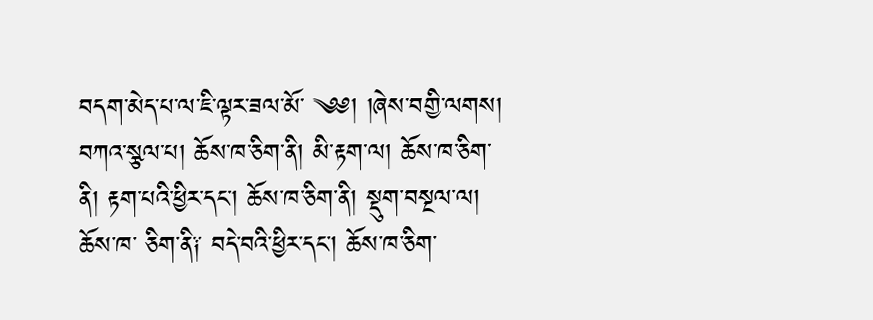བདག་མེད་པ་ལ་ཇི་ལྟར་ཟལ་མོ་ ༄༅། །ཞེས་བགྱི་ལགས། བཀའ་སྩལ་པ། ཆོས་ཁ་ཅིག་ནི། མི་རྟག་ལ། ཆོས་ཁ་ཅིག་ནི། རྟག་པའི་ཕྱིར་དང་། ཆོས་ཁ་ཅིག་ནི། སྡུག་བསྔལ་ལ། ཆོས་ཁ་ ཅིག་ནི༑ བདེ་བའི་ཕྱིར་དང་། ཆོས་ཁ་ཅིག་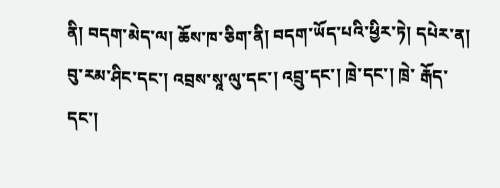ནི། བདག་མེད་ལ། ཆོས་ཁ་ཅིག་ནི། བདག་ཡོད་པའི་ཕྱིར་ཏེ། དཔེར་ན། བུ་རམ་ཤིང་དང་། འབྲས་སཱ་ལུ་དང་། འབྲུ་དང་། ཁྲེ་དང་། ཁྲེ་ རྒོད་དང་།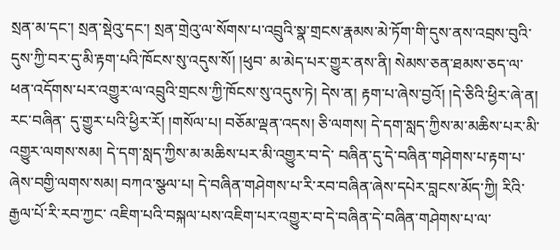སྲན་མ་དང་། སྲན་སྡེའུ་དང་། སྲན་གྲེའུ་ལ་སོགས་པ་འབྲུའི་སྣ་གྲངས་རྣམས་མེ་ཏོག་གི་དུས་ནས་འབྲས་བུའི་དུས་ཀྱི་བར་དུ་མི་རྟག་པའི་ཁོངས་སུ་འདུས་སོ། །ཕུབ་ མ་མེད་པར་གྱུར་ནས་ནི། སེམས་ཅན་ཐམས་ཅད་ལ་ཕན་འདོགས་པར་འགྱུར་ལ་འབྲུའི་གྲངས་ཀྱི་ཁོངས་སུ་འདུས་ཏེ། དེས་ན། རྟག་པ་ཞེས་བྱའོ། །དེ་ཅིའི་ཕྱིར་ཞེ་ན། རང་བཞིན་ དུ་གྱུར་པའི་ཕྱིར་རོ། །གསོལ་པ། བཅོམ་ལྡན་འདས། ཅི་ལགས། དེ་དག་སླད་ཀྱིས་མ་མཆིས་པར་མི་འགྱུར་ལགས་སམ། དེ་དག་སླད་ཀྱིས་མ་མཆིས་པར་མི་འགྱུར་བ་དེ་ བཞིན་དུ་དེ་བཞིན་གཤེགས་པ་རྟག་པ་ཞེས་བགྱི་ལགས་སམ། བཀའ་སྩལ་པ། དེ་བཞིན་གཤེགས་པ་རི་རབ་བཞིན་ཞེས་དཔེར་བླངས་མོད་ཀྱི། རིའི་རྒྱལ་པོ་རི་རབ་ཀྱང་ འཇིག་པའི་བསྐལ་པས་འཇིག་པར་འགྱུར་བ་དེ་བཞིན་དེ་བཞིན་གཤེགས་པ་ལ་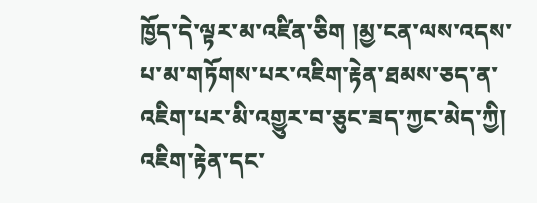ཁྱོད་དེ་ལྟར་མ་འཛིན་ཅིག །མྱ་ངན་ལས་འདས་པ་མ་གཏོགས་པར་འཇིག་རྟེན་ཐམས་ཅད་ན་ འཇིག་པར་མི་འགྱུར་བ་ཅུང་ཟད་ཀྱང་མེད་ཀྱི། འཇིག་རྟེན་དང་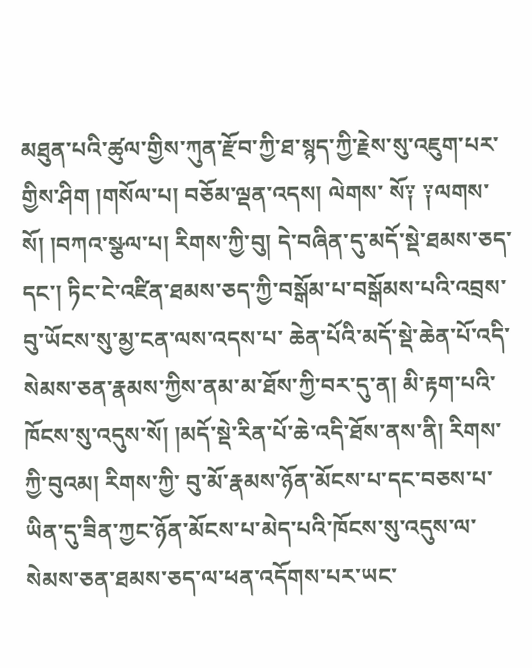མཐུན་པའི་ཚུལ་གྱིས་ཀུན་རྫོབ་ཀྱི་ཐ་སྙད་ཀྱི་རྗེས་སུ་འཇུག་པར་གྱིས་ཤིག །གསོལ་པ། བཅོམ་ལྡན་འདས། ལེགས་ སོ༑ ༑ལགས་སོ། །བཀའ་སྩལ་པ། རིགས་ཀྱི་བུ། དེ་བཞིན་དུ་མདོ་སྡེ་ཐམས་ཅད་དང་། ཏིང་ངེ་འཛིན་ཐམས་ཅད་ཀྱི་བསྒོམ་པ་བསྒོམས་པའི་འབྲས་བུ་ཡོངས་སུ་མྱ་ངན་ལས་འདས་པ་ ཆེན་པོའི་མདོ་སྡེ་ཆེན་པོ་འདི་སེམས་ཅན་རྣམས་ཀྱིས་ནམ་མ་ཐོས་ཀྱི་བར་དུ་ན། མི་རྟག་པའི་ཁོངས་སུ་འདུས་སོ། །མདོ་སྡེ་རིན་པོ་ཆེ་འདི་ཐོས་ནས་ནི། རིགས་ཀྱི་བུའམ། རིགས་ཀྱི་ བུ་མོ་རྣམས་ཉོན་མོངས་པ་དང་བཅས་པ་ཡིན་དུ་ཟིན་ཀྱང་ཉོན་མོངས་པ་མེད་པའི་ཁོངས་སུ་འདུས་ལ་སེམས་ཅན་ཐམས་ཅད་ལ་ཕན་འདོགས་པར་ཡང་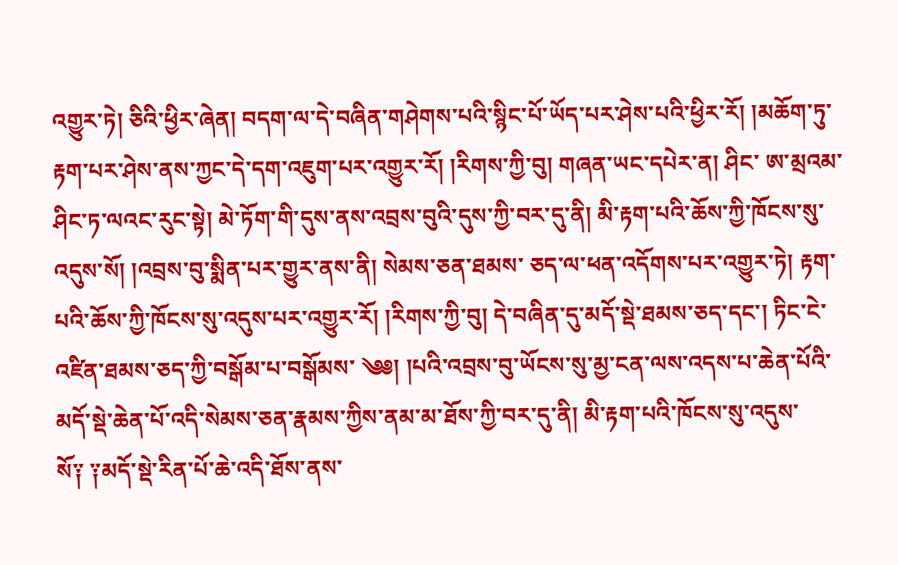འགྱུར་ཏེ། ཅིའི་ཕྱིར་ཞེན། བདག་ལ་དེ་བཞིན་གཤེགས་པའི་སྙིང་པོ་ཡོད་པར་ཤེས་པའི་ཕྱིར་རོ། །མཆོག་ཏུ་རྟག་པར་ཤེས་ནས་ཀྱང་དེ་དག་འཇུག་པར་འགྱུར་རོ། །རིགས་ཀྱི་བུ། གཞན་ཡང་དཔེར་ན། ཤིང་ ཨ་མྲའམ་ཤིང་ཏ་ལའང་རུང་སྟེ། མེ་ཏོག་གི་དུས་ནས་འབྲས་བུའི་དུས་ཀྱི་བར་དུ་ནི། མི་རྟག་པའི་ཆོས་ཀྱི་ཁོངས་སུ་འདུས་སོ། །འབྲས་བུ་སྨིན་པར་གྱུར་ནས་ནི། སེམས་ཅན་ཐམས་ ཅད་ལ་ཕན་འདོགས་པར་འགྱུར་ཏེ། རྟག་པའི་ཆོས་ཀྱི་ཁོངས་སུ་འདུས་པར་འགྱུར་རོ། །རིགས་ཀྱི་བུ། དེ་བཞིན་དུ་མདོ་སྡེ་ཐམས་ཅད་དང་། ཏིང་ངེ་འཛིན་ཐམས་ཅད་ཀྱི་བསྒོམ་པ་བསྒོམས་ ༄༅། །པའི་འབྲས་བུ་ཡོངས་སུ་མྱ་ངན་ལས་འདས་པ་ཆེན་པོའི་མདོ་སྡེ་ཆེན་པོ་འདི་སེམས་ཅན་རྣམས་ཀྱིས་ནམ་མ་ཐོས་ཀྱི་བར་དུ་ནི། མི་རྟག་པའི་ཁོངས་སུ་འདུས་ སོ༑ ༑མདོ་སྡེ་རིན་པོ་ཆེ་འདི་ཐོས་ནས་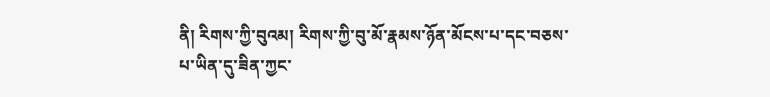ནི། རིགས་ཀྱི་བུའམ། རིགས་ཀྱི་བུ་མོ་རྣམས་ཉོན་མོངས་པ་དང་བཅས་པ་ཡིན་དུ་ཟིན་ཀྱང་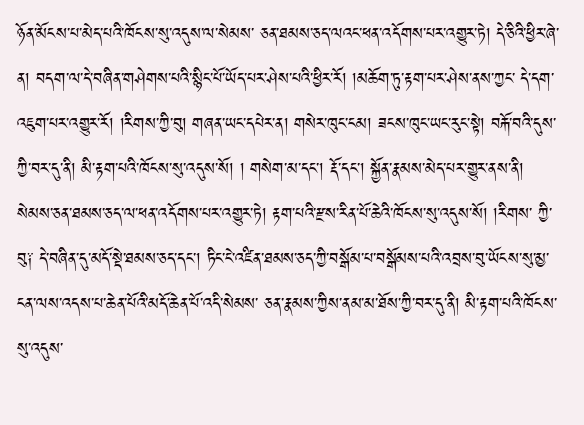ཉོན་མོངས་པ་མེད་པའི་ཁོངས་སུ་འདུས་ལ་སེམས་ ཅན་ཐམས་ཅད་ལའང་ཕན་འདོགས་པར་འགྱུར་ཏེ། དེ་ཅིའི་ཕྱིར་ཞེ་ན། བདག་ལ་དེ་བཞིན་གཤེགས་པའི་སྙིང་པོ་ཡོད་པར་ཤེས་པའི་ཕྱིར་རོ། །མཆོག་ཏུ་རྟག་པར་ཤེས་ནས་ཀྱང་ དེ་དག་འཇུག་པར་འགྱུར་རོ། །རིགས་ཀྱི་བུ། གཞན་ཡང་དཔེར་ན། གསེར་ཁུང་ངམ། ཟངས་ཁུང་ཡང་རུང་སྟེ། བརྐོ་བའི་དུས་ཀྱི་བར་དུ་ནི། མི་རྟག་པའི་ཁོངས་སུ་འདུས་སོ། ། གསེག་མ་དང་། རྡོ་དང་། སྐྱོན་རྣམས་མེད་པར་གྱུར་ནས་ནི། སེམས་ཅན་ཐམས་ཅད་ལ་ཕན་འདོགས་པར་འགྱུར་ཏེ། རྟག་པའི་རྫས་རིན་པོ་ཆེའི་ཁོངས་སུ་འདུས་སོ། །རིགས་ ཀྱི་བུ༑ དེ་བཞིན་དུ་མདོ་སྡེ་ཐམས་ཅད་དང་། ཏིང་ངེ་འཛིན་ཐམས་ཅད་ཀྱི་བསྒོམ་པ་བསྒོམས་པའི་འབྲས་བུ་ཡོངས་སུ་མྱ་ངན་ལས་འདས་པ་ཆེན་པོའི་མདོ་ཆེན་པོ་འདི་སེམས་ ཅན་རྣམས་ཀྱིས་ནམ་མ་ཐོས་ཀྱི་བར་དུ་ནི། མི་རྟག་པའི་ཁོངས་སུ་འདུས་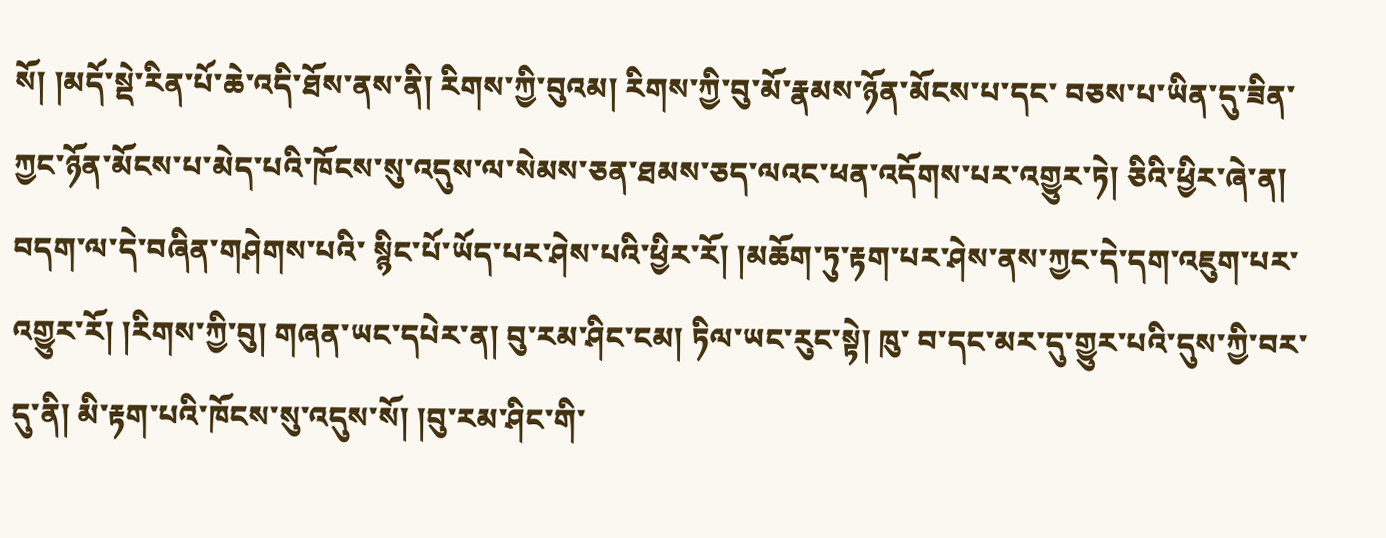སོ། །མདོ་སྡེ་རིན་པོ་ཆེ་འདི་ཐོས་ནས་ནི། རིགས་ཀྱི་བུའམ། རིགས་ཀྱི་བུ་མོ་རྣམས་ཉོན་མོངས་པ་དང་ བཅས་པ་ཡིན་དུ་ཟིན་ཀྱང་ཉོན་མོངས་པ་མེད་པའི་ཁོངས་སུ་འདུས་ལ་སེམས་ཅན་ཐམས་ཅད་ལའང་ཕན་འདོགས་པར་འགྱུར་ཏེ། ཅིའི་ཕྱིར་ཞེ་ན། བདག་ལ་དེ་བཞིན་གཤེགས་པའི་ སྙིང་པོ་ཡོད་པར་ཤེས་པའི་ཕྱིར་རོ། །མཆོག་ཏུ་རྟག་པར་ཤེས་ནས་ཀྱང་དེ་དག་འཇུག་པར་འགྱུར་རོ། །རིགས་ཀྱི་བུ། གཞན་ཡང་དཔེར་ན། བུ་རམ་ཤིང་ངམ། ཏིལ་ཡང་རུང་སྟེ། ཁུ་ བ་དང་མར་དུ་གྱུར་པའི་དུས་ཀྱི་བར་དུ་ནི། མི་རྟག་པའི་ཁོངས་སུ་འདུས་སོ། །བུ་རམ་ཤིང་གི་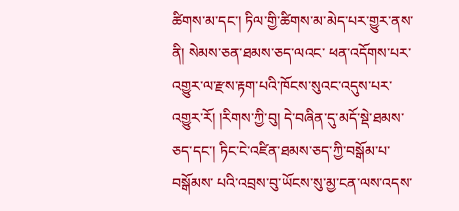ཚིགས་མ་དང་། ཏིལ་གྱི་ཚིགས་མ་མེད་པར་གྱུར་ནས་ནི། སེམས་ཅན་ཐམས་ཅད་ལའང་ ཕན་འདོགས་པར་འགྱུར་ལ་རྫས་རྟག་པའི་ཁོངས་སུའང་འདུས་པར་འགྱུར་རོ། །རིགས་ཀྱི་བུ། དེ་བཞིན་དུ་མདོ་སྡེ་ཐམས་ཅད་དང་། ཏིང་ངེ་འཛིན་ཐམས་ཅད་ཀྱི་བསྒོམ་པ་བསྒོམས་ པའི་འབྲས་བུ་ཡོངས་སུ་མྱ་ངན་ལས་འདས་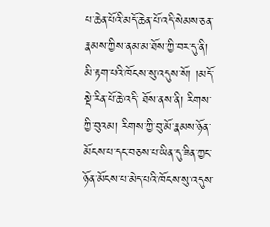པ་ཆེན་པོའི་མདོ་ཆེན་པོ་འདི་སེམས་ཅན་རྣམས་ཀྱིས་ནམ་མ་ཐོས་ཀྱི་བར་དུ་ནི། མི་རྟག་པའི་ཁོངས་སུ་འདུས་སོ། །མདོ་སྡེ་རིན་པོ་ཆེ་འདི་ ཐོས་ནས་ནི། རིགས་ཀྱི་བུའམ། རིགས་ཀྱི་བུ་མོ་རྣམས་ཉོན་མོངས་པ་དང་བཅས་པ་ཡིན་དུ་ཟིན་ཀྱང་ཉོན་མོངས་པ་མེད་པའི་ཁོངས་སུ་འདུས་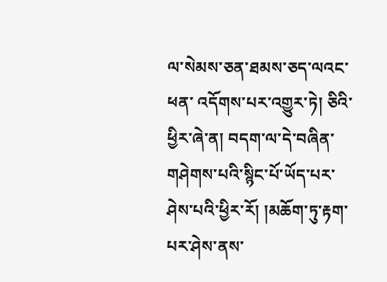ལ་སེམས་ཅན་ཐམས་ཅད་ལའང་ཕན་ འདོགས་པར་འགྱུར་ཏེ། ཅིའི་ཕྱིར་ཞེ་ན། བདག་ལ་དེ་བཞིན་གཤེགས་པའི་སྙིང་པོ་ཡོད་པར་ཤེས་པའི་ཕྱིར་རོ། །མཆོག་ཏུ་རྟག་པར་ཤེས་ནས་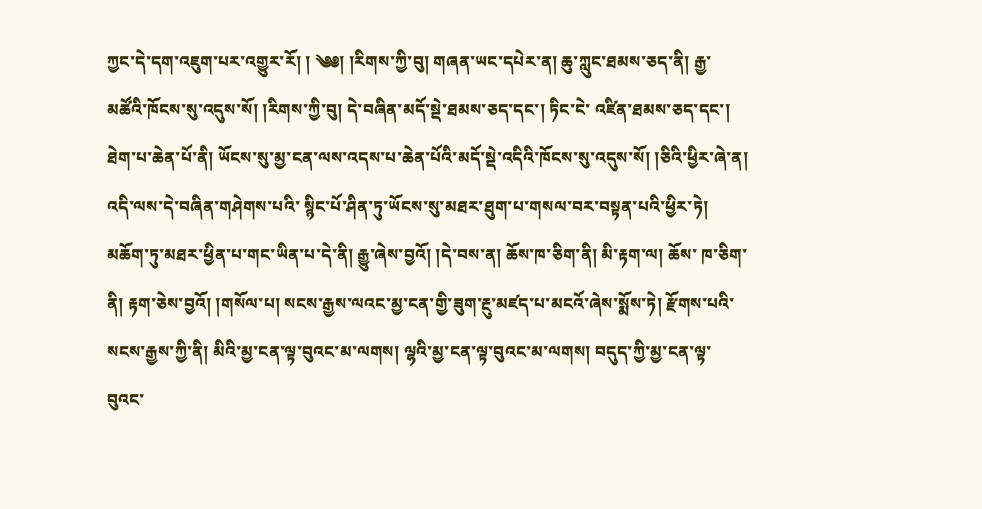ཀྱང་དེ་དག་འཇུག་པར་འགྱུར་རོ། ། ༄༅། །རིགས་ཀྱི་བུ། གཞན་ཡང་དཔེར་ན། ཆུ་ཀླུང་ཐམས་ཅད་ནི། རྒྱ་མཚོའི་ཁོངས་སུ་འདུས་སོ། །རིགས་ཀྱི་བུ། དེ་བཞིན་མདོ་སྡེ་ཐམས་ཅད་དང་། ཏིང་ངེ་ འཛིན་ཐམས་ཅད་དང་། ཐེག་པ་ཆེན་པོ་ནི། ཡོངས་སུ་མྱ་ངན་ལས་འདས་པ་ཆེན་པོའི་མདོ་སྡེ་འདིའི་ཁོངས་སུ་འདུས་སོ། །ཅིའི་ཕྱིར་ཞེ་ན། འདི་ལས་དེ་བཞིན་གཤེགས་པའི་ སྙིང་པོ་ཤིན་ཏུ་ཡོངས་སུ་མཐར་ཐུག་པ་གསལ་བར་བསྟན་པའི་ཕྱིར་ཏེ། མཆོག་ཏུ་མཐར་ཕྱིན་པ་གང་ཡིན་པ་དེ་ནི། རྒྱུ་ཞེས་བྱའོ། །དེ་བས་ན། ཆོས་ཁ་ཅིག་ནི། མི་རྟག་ལ། ཆོས་ ཁ་ཅིག་ནི། རྟག་ཅེས་བྱའོ། །གསོལ་པ། སངས་རྒྱས་ལའང་མྱ་ངན་གྱི་ཟུག་རྔུ་མཛད་པ་མངའོ་ཞེས་སྨོས་ཏེ། རྫོགས་པའི་སངས་རྒྱས་ཀྱི་ནི། མིའི་མྱ་ངན་ལྟ་བུའང་མ་ལགས། ལྷའི་མྱ་ངན་ལྟ་བུའང་མ་ལགས། བདུད་ཀྱི་མྱ་ངན་ལྟ་བུའང་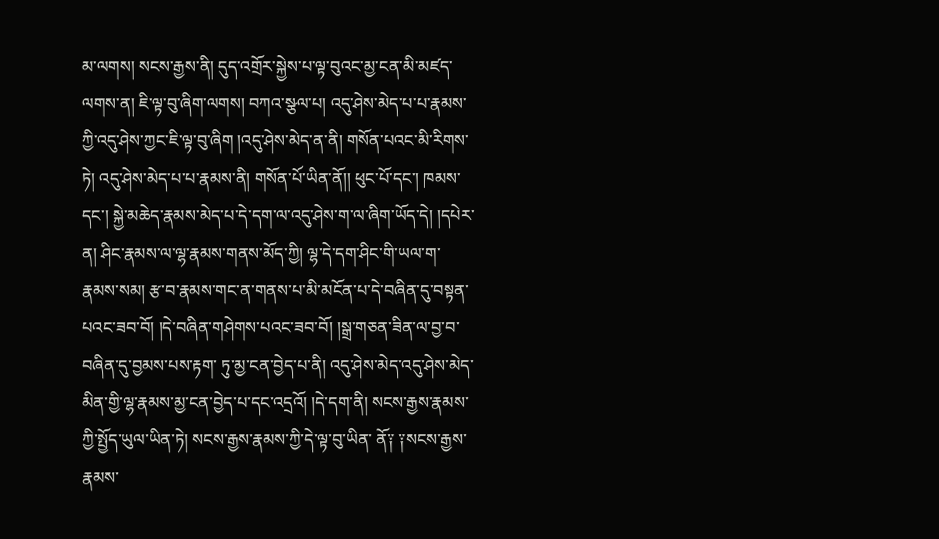མ་ལགས། སངས་རྒྱས་ནི། དུད་འགྲོར་སྐྱེས་པ་ལྟ་བུའང་མྱ་ངན་མི་མཛད་ལགས་ན། ཇི་ལྟ་བུ་ཞིག་ལགས། བཀའ་སྩལ་པ། འདུ་ཤེས་མེད་པ་པ་རྣམས་ཀྱི་འདུ་ཤེས་ཀྱང་ཇི་ལྟ་བུ་ཞིག །འདུ་ཤེས་མེད་ན་ནི། གསོན་པའང་མི་རིགས་ཏེ། འདུ་ཤེས་མེད་པ་པ་རྣམས་ནི། གསོན་པོ་ཡིན་ནོ།། ཕུང་པོ་དང་། ཁམས་དང་། སྐྱེ་མཆེད་རྣམས་མེད་པ་དེ་དག་ལ་འདུ་ཤེས་ག་ལ་ཞིག་ཡོད་དེ། །དཔེར་ན། ཤིང་རྣམས་ལ་ལྷ་རྣམས་གནས་མོད་ཀྱི། ལྷ་དེ་དག་ཤིང་གི་ཡལ་ག་ རྣམས་སམ། རྩ་བ་རྣམས་གང་ན་གནས་པ་མི་མངོན་པ་དེ་བཞིན་དུ་བསྟན་པའང་ཟབ་བོ། །དེ་བཞིན་གཤེགས་པའང་ཟབ་བོ། །སྒྲ་གཅན་ཟིན་ལ་བྱ་བ་བཞིན་དུ་བྱམས་པས་རྟག་ ཏུ་མྱ་ངན་བྱེད་པ་ནི། འདུ་ཤེས་མེད་འདུ་ཤེས་མེད་མིན་གྱི་ལྷ་རྣམས་མྱ་ངན་བྱེད་པ་དང་འདྲའོ། །དེ་དག་ནི། སངས་རྒྱས་རྣམས་ཀྱི་སྤྱོད་ཡུལ་ཡིན་ཏེ། སངས་རྒྱས་རྣམས་ཀྱི་དེ་ལྟ་བུ་ཡིན་ ནོ༑ ༑སངས་རྒྱས་རྣམས་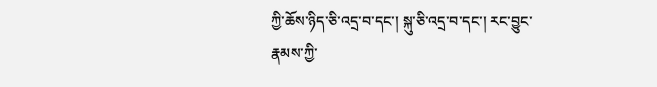ཀྱི་ཆོས་ཉིད་ཅི་འདྲ་བ་དང་། སྐུ་ཅི་འདྲ་བ་དང་། རང་བྱུང་རྣམས་ཀྱི་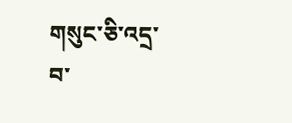གསུང་ཅི་འདྲ་བ་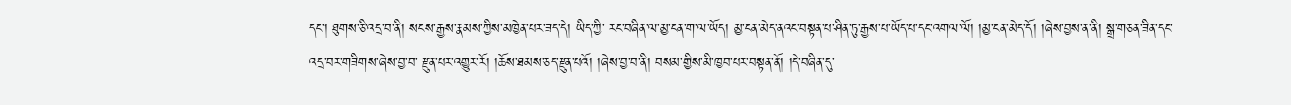དང་། ཐུགས་ཅི་འདྲ་བ་ནི། སངས་རྒྱས་རྣམས་ཀྱིས་མཁྱེན་པར་ཟད་དེ། ཡིད་ཀྱི་ རང་བཞིན་ལ་མྱ་ངན་ག་ལ་ཡོད། མྱ་ངན་མེད་ནའང་བསྟན་པ་ཤིན་ཏུ་རྒྱས་པ་ཡོད་པ་དང་འགལ་ལོ། །མྱ་ངན་མེད་དོ། །ཞེས་བྱས་ན་ནི། སྒྲ་གཅན་ཟིན་དང་འདྲ་བར་གཟིགས་ཞེས་བྱ་བ་ རྫུན་པར་འགྱུར་རོ། །ཆོས་ཐམས་ཅད་རྫུན་པའོ། །ཞེས་བྱ་བ་ནི། བསམ་གྱིས་མི་ཁྱབ་པར་བསྟན་ནོ། །དེ་བཞིན་དུ་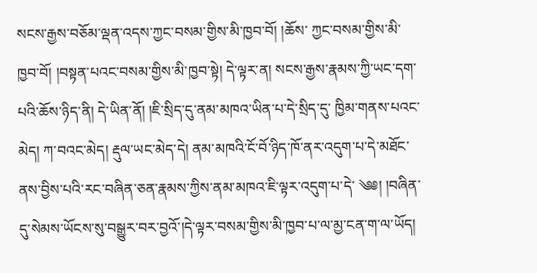སངས་རྒྱས་བཅོམ་ལྡན་འདས་ཀྱང་བསམ་གྱིས་མི་ཁྱབ་བོ། །ཆོས་ ཀྱང་བསམ་གྱིས་མི་ཁྱབ་བོ། །བསྟན་པའང་བསམ་གྱིས་མི་ཁྱབ་སྟེ། དེ་ལྟར་ན། སངས་རྒྱས་རྣམས་ཀྱི་ཡང་དག་པའི་ཆོས་ཉིད་ནི། དེ་ཡིན་ནོ། །ཇི་སྲིད་དུ་ནམ་མཁའ་ཡིན་པ་དེ་སྲིད་དུ་ ཁྱིམ་གནས་པའང་མེད། ཀ་བའང་མེད། རྡུལ་ཡང་མེད་དེ། ནམ་མཁའི་ངོ་བོ་ཉིད་ཁོ་ནར་འདུག་པ་དེ་མཐོང་ནས་བྱིས་པའི་རང་བཞིན་ཅན་རྣམས་ཀྱིས་ནམ་མཁའ་ཇི་ལྟར་འདུག་པ་དེ་ ༄༅། །བཞིན་དུ་སེམས་ཡོངས་སུ་བསྒྱུར་བར་བྱའོ་།དེ་ལྟར་བསམ་གྱིས་མི་ཁྱབ་པ་ལ་མྱ་ངན་ག་ལ་ཡོད།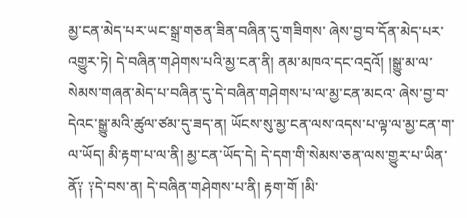མྱ་ངན་མེད་པར་ཡང་སྒྲ་གཅན་ཟིན་བཞིན་དུ་གཟིགས་ ཞེས་བྱ་བ་དོན་མེད་པར་འགྱུར་ཏེ། དེ་བཞིན་གཤེགས་པའི་མྱ་ངན་ནི། ནམ་མཁའ་དང་འདྲའོ། །སྒྱུ་མ་ལ་སེམས་གཞན་མེད་པ་བཞིན་དུ་དེ་བཞིན་གཤེགས་པ་ལ་མྱ་ངན་མངའ་ ཞེས་བྱ་བ་དེའང་སྒྱུ་མའི་ཚུལ་ཙམ་དུ་ཟད་ན། ཡོངས་སུ་མྱ་ངན་ལས་འདས་པ་ལྟ་ལ་མྱ་ངན་ག་ལ་ཡོད། མི་རྟག་པ་ལ་ནི། མྱ་ངན་ཡོད་དེ། དེ་དག་གི་སེམས་ཅན་ལས་གྱུར་པ་ཡིན་ ནོ༑ ༑དེ་བས་ན། དེ་བཞིན་གཤེགས་པ་ནི། རྟག་གོ །མི་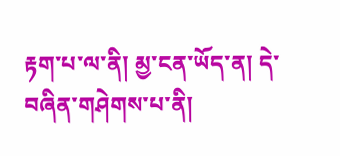རྟག་པ་ལ་ནི། མྱ་ངན་ཡོད་ན། དེ་བཞིན་གཤེགས་པ་ནི།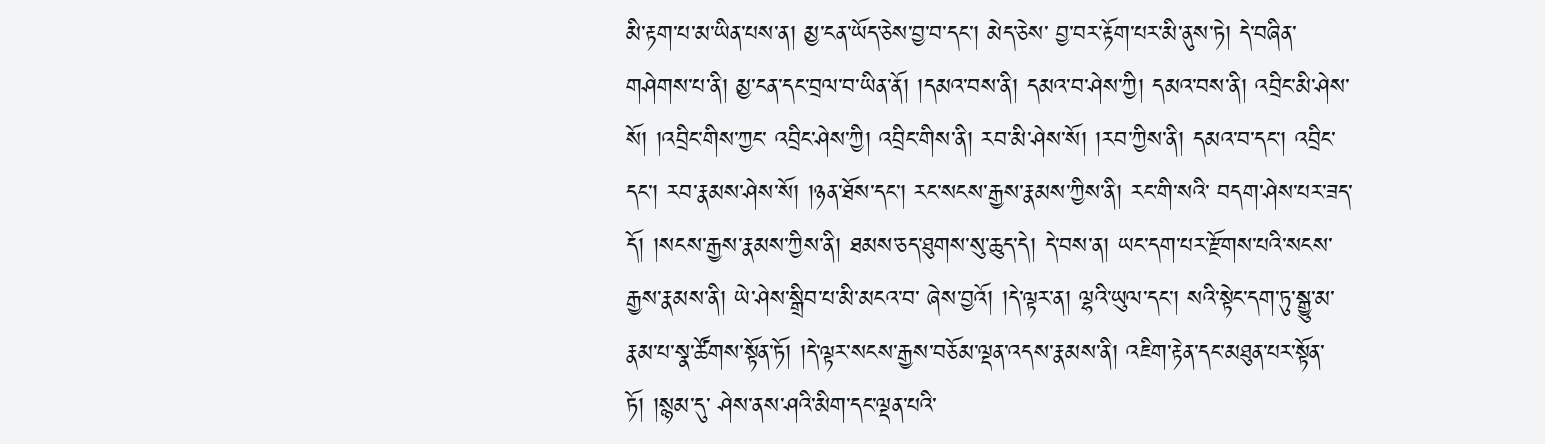མི་རྟག་པ་མ་ཡིན་པས་ན། མྱ་ངན་ཡོད་ཅེས་བྱ་བ་དང་། མེད་ཅེས་ བྱ་བར་རྟོག་པར་མི་ནུས་ཏེ། དེ་བཞིན་གཤེགས་པ་ནི། མྱ་ངན་དང་བྲལ་བ་ཡིན་ནོ། །དམའ་བས་ནི། དམའ་བ་ཤེས་ཀྱི། དམའ་བས་ནི། འབྲིང་མི་ཤེས་སོ། །འབྲིང་གིས་ཀྱང་ འབྲིང་ཤེས་ཀྱི། འབྲིང་གིས་ནི། རབ་མི་ཤེས་སོ། །རབ་ཀྱིས་ནི། དམའ་བ་དང་། འབྲིང་དང་། རབ་རྣམས་ཤེས་སོ། །ཉན་ཐོས་དང་། རང་སངས་རྒྱས་རྣམས་ཀྱིས་ནི། རང་གི་སའི་ བདག་ཤེས་པར་ཟད་དོ། །སངས་རྒྱས་རྣམས་ཀྱིས་ནི། ཐམས་ཅད་ཐུགས་སུ་ཆུད་དེ། དེ་བས་ན། ཡང་དག་པར་རྫོགས་པའི་སངས་རྒྱས་རྣམས་ནི། ཡེ་ཤེས་སྒྲིབ་པ་མི་མངའ་བ་ ཞེས་བྱའོ། །དེ་ལྟར་ན། ལྷའི་ཡུལ་དང་། སའི་སྟེང་དག་ཏུ་སྒྱུ་མ་རྣམ་པ་སྣ་ཚོགས་སྟོན་ཏོ། །དེ་ལྟར་སངས་རྒྱས་བཅོམ་ལྡན་འདས་རྣམས་ནི། འཇིག་རྟེན་དང་མཐུན་པར་སྟོན་ཏོ། །སྙམ་དུ་ ཤེས་ནས་ཤའི་མིག་དང་ལྡན་པའི་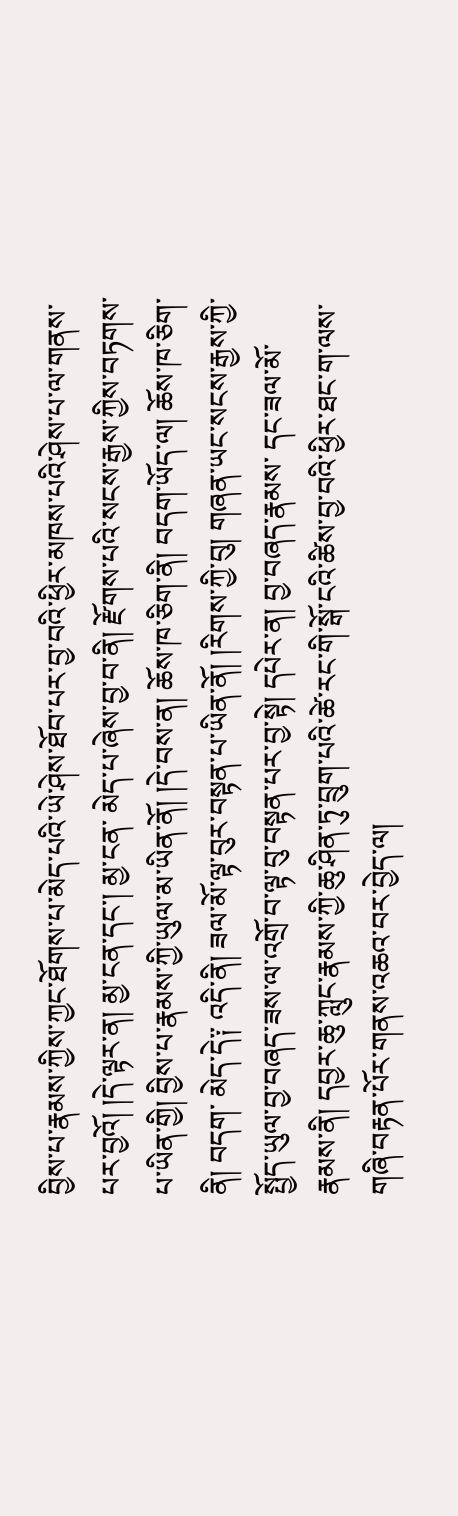བྱིས་པ་རྣམས་ཀྱིས་ཀྱང་ཐོགས་པ་མེད་པའི་ཡེ་ཤེས་ཐོབ་པར་བྱ་བའི་ཕྱིར་མཁས་པའི་ཤེས་པ་ལ་གནས་པར་བྱའོ། །དེ་ལྟར་ན། མྱ་ངན་དང་། མྱ་ངན་ མེད་པ་ཞེས་བྱ་བ་ནི། རྫོགས་པའི་སངས་རྒྱས་ཀྱིས་བཏགས་པ་ཡིན་གྱི། བྱིས་པ་རྣམས་ཀྱི་ཡུལ་མ་ཡིན་ནོ། །དེ་བས་ན། ཆོས་ཁ་ཅིག་ནི། བདག་ཡོད་ལ། ཆོས་ཁ་ཅིག་ནི། བདག་ མེད་དེ༑ འདི་ནི། ཟལ་མོ་ལྟ་བུར་བསྟན་པ་ཡིན་ནོ། །རིགས་ཀྱི་བུ། གཞན་ཡང་སངས་རྒྱས་ཀྱི་སྤྱོད་ཡུལ་བྱ་བཞད་ཟས་ལ་འགྲོ་བ་ལྟ་བུ་བསྟན་པར་བྱ་སྟེ། དཔེར་ན། བྱ་བཞད་རྣམས་ དང་ཟལ་མོ་རྣམས་ནི། དབྱར་ཆུ་ཀླུང་རྣམས་ཀྱི་ཆུ་ཤིན་ཏུ་བྲུག་པའི་ཚེ་རང་གི་སྒོ་ངའི་ཚིས་བྱ་བའི་ཕྱིར་ཐང་ག་ལས་གཞི་བརྟན་པོར་གནས་འཆའ་བར་བྱེད་ལ།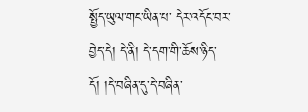སྤྱོད་ཡུལ་གང་ཡིན་པ་ དེར་འདོང་བར་བྱེད་དེ། དེ་ནི། དེ་དག་གི་ཆོས་ཉིད་དོ། །དེ་བཞིན་དུ་དེ་བཞིན་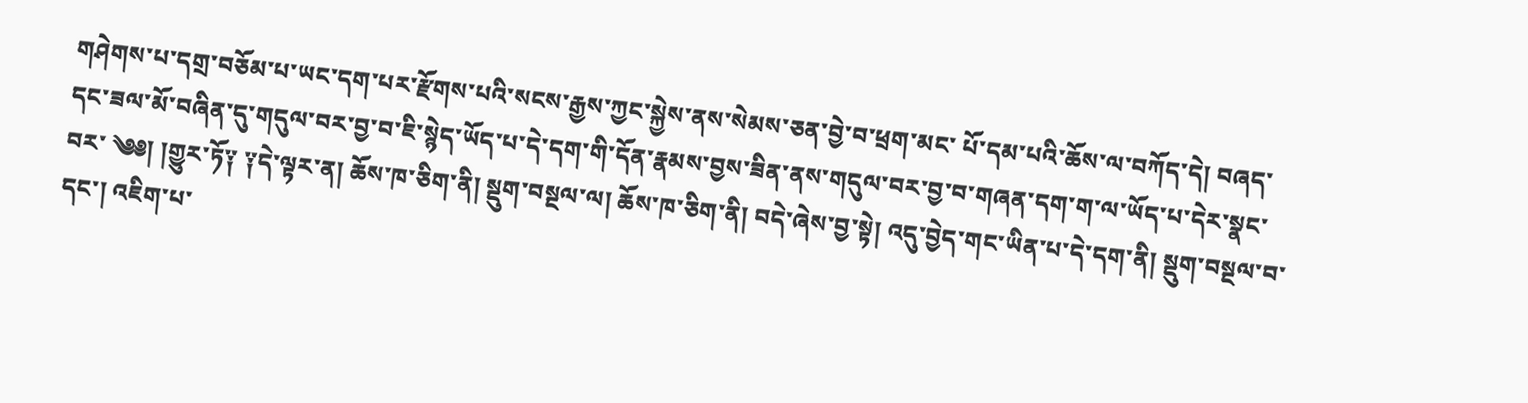གཤེགས་པ་དགྲ་བཅོམ་པ་ཡང་དག་པར་རྫོགས་པའི་སངས་རྒྱས་ཀྱང་སྐྱེས་ནས་སེམས་ཅན་བྱེ་བ་ཕྲག་མང་ པོ་དམ་པའི་ཆོས་ལ་བཀོད་དེ། བཞད་དང་ཟལ་མོ་བཞིན་དུ་གདུལ་བར་བྱ་བ་ཇི་སྙེད་ཡོད་པ་དེ་དག་གི་དོན་རྣམས་བྱས་ཟིན་ནས་གདུལ་བར་བྱ་བ་གཞན་དག་ག་ལ་ཡོད་པ་དེར་སྣང་བར་ ༄༅། །གྱུར་ཏོ༑ ༑དེ་ལྟར་ན། ཆོས་ཁ་ཅིག་ནི། སྡུག་བསྔལ་ལ། ཆོས་ཁ་ཅིག་ནི། བདེ་ཞེས་བྱ་སྟེ། འདུ་བྱེད་གང་ཡིན་པ་དེ་དག་ནི། སྡུག་བསྔལ་བ་དང་། འཇིག་པ་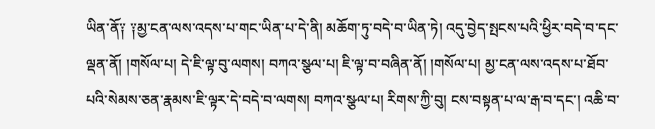ཡིན་ནོ༑ ༑མྱ་ངན་ལས་འདས་པ་གང་ཡིན་པ་དེ་ནི། མཆོག་ཏུ་བདེ་བ་ཡིན་ཏེ། འདུ་བྱེད་སྤངས་པའི་ཕྱིར་བདེ་བ་དང་ལྡན་ནོ། །གསོལ་པ། དེ་ཇི་ལྟ་བུ་ལགས། བཀའ་སྩལ་པ། ཇི་ལྟ་བ་བཞིན་ནོ། །གསོལ་པ། མྱ་ངན་ལས་འདས་པ་ཐོབ་པའི་སེམས་ཅན་རྣམས་ཇི་ལྟར་དེ་བདེ་བ་ལགས། བཀའ་སྩལ་པ། རིགས་ཀྱི་བུ། ངས་བསྟན་པ་ལ་རྒ་བ་དང་། འཆི་བ་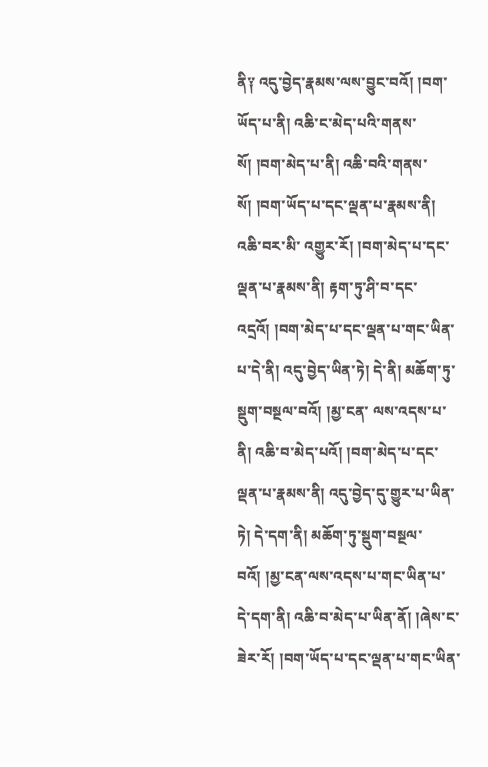ནི༑ འདུ་བྱེད་རྣམས་ལས་བྱུང་བའོ། །བག་ཡོད་པ་ནི། འཆི་ང་མེད་པའི་གནས་སོ། །བག་མེད་པ་ནི། འཆི་བའི་གནས་སོ། །བག་ཡོད་པ་དང་ལྡན་པ་རྣམས་ནི། འཆི་བར་མི་ འགྱུར་རོ། །བག་མེད་པ་དང་ལྡན་པ་རྣམས་ནི། རྟག་ཏུ་ཤི་བ་དང་འདྲའོ། །བག་མེད་པ་དང་ལྡན་པ་གང་ཡིན་པ་དེ་ནི། འདུ་བྱེད་ཡིན་ཏེ། དེ་ནི། མཆོག་ཏུ་སྡུག་བསྔལ་བའོ། །མྱ་ངན་ ལས་འདས་པ་ནི། འཆི་བ་མེད་པའོ། །བག་མེད་པ་དང་ལྡན་པ་རྣམས་ནི། འདུ་བྱེད་དུ་གྱུར་པ་ཡིན་ཏེ། དེ་དག་ནི། མཆོག་ཏུ་སྡུག་བསྔལ་བའོ། །མྱ་ངན་ལས་འདས་པ་གང་ཡིན་པ་ དེ་དག་ནི། འཆི་བ་མེད་པ་ཡིན་ནོ། །ཞེས་ང་ཟེར་རོ། །བག་ཡོད་པ་དང་ལྡན་པ་གང་ཡིན་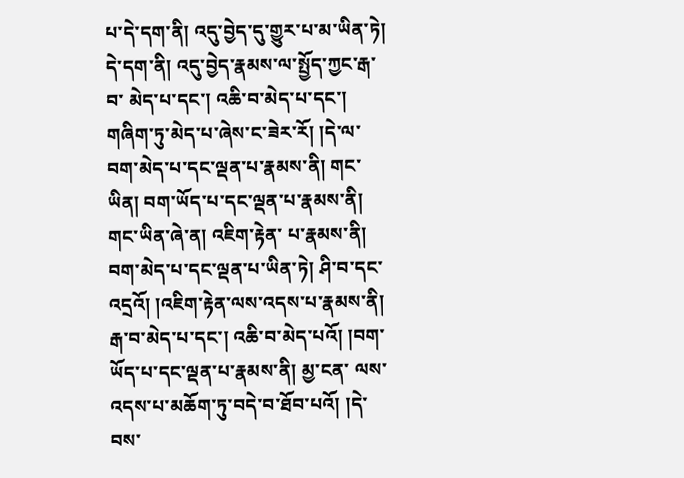པ་དེ་དག་ནི། འདུ་བྱེད་དུ་གྱུར་པ་མ་ཡིན་ཏེ། དེ་དག་ནི། འདུ་བྱེད་རྣམས་ལ་སྤྱོད་ཀྱང་རྒ་བ་ མེད་པ་དང་། འཆི་བ་མེད་པ་དང་། གཞིག་ཏུ་མེད་པ་ཞེས་ང་ཟེར་རོ། །དེ་ལ་བག་མེད་པ་དང་ལྡན་པ་རྣམས་ནི། གང་ཡིན། བག་ཡོད་པ་དང་ལྡན་པ་རྣམས་ནི། གང་ཡིན་ཞེ་ན། འཇིག་རྟེན་ པ་རྣམས་ནི། བག་མེད་པ་དང་ལྡན་པ་ཡིན་ཏེ། ཤི་བ་དང་འདྲའོ། །འཇིག་རྟེན་ལས་འདས་པ་རྣམས་ནི། རྒ་བ་མེད་པ་དང་། འཆི་བ་མེད་པའོ། །བག་ཡོད་པ་དང་ལྡན་པ་རྣམས་ནི། མྱ་ངན་ ལས་འདས་པ་མཆོག་ཏུ་བདེ་བ་ཐོབ་པའོ། །དེ་བས་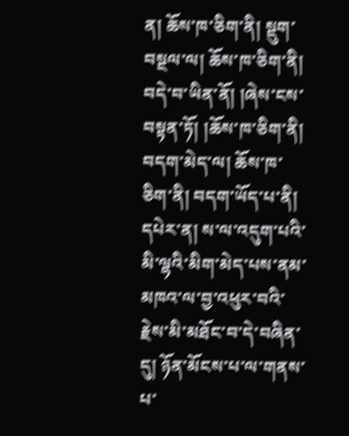ན། ཆོས་ཁ་ཅིག་ནི། སྡུག་བསྔལ་ལ། ཆོས་ཁ་ཅིག་ནི། བདེ་བ་ཡིན་ནོ། །ཞེས་ངས་བསྟན་ཏོ། །ཆོས་ཁ་ཅིག་ནི། བདག་མེད་ལ། ཆོས་ཁ་ཅིག་ནི། བདག་ཡོད་པ་ནི། དཔེར་ན། ས་ལ་འདུག་པའི་མི་ལྷའི་མིག་མེད་པས་ནམ་མཁའ་ལ་བྱ་འཕུར་བའི་རྗེས་མི་མཐོང་བ་དེ་བཞིན་དུ། ཉོན་མོངས་པ་ལ་གནས་པ་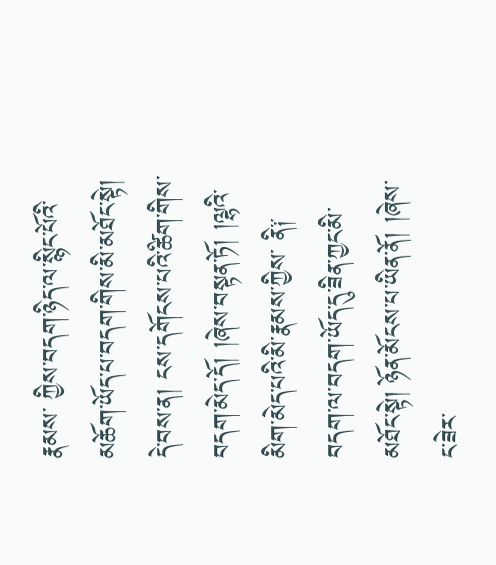རྣམས་ ཀྱིས་བདག་ཉིད་ལ་སྙིང་པོའི་མཆོག་ཡོད་པ་བདག་གིས་མི་མཐོང་སྟེ། དེ་བས་ན། ངས་དགོངས་པའི་ཚིག་གིས་བདག་མེད་དོ། །ཞེས་བསྟན་ཏོ། །ལྷའི་མིག་མེད་པའི་མི་རྣམས་ཀྱིས་ ནི༑ བདག་ལ་བདག་ཡོད་དུ་ཟིན་ཀྱང་མི་མཐོང་སྟེ། ཉོན་མོངས་པ་ཡིན་ནོ། །ཞེས་ང་ཟེར་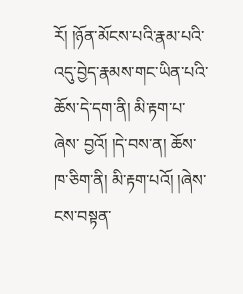རོ། །ཉོན་མོངས་པའི་རྣམ་པའི་འདུ་བྱེད་རྣམས་གང་ཡིན་པའི་ཆོས་དེ་དག་ནི། མི་རྟག་པ་ཞེས་ བྱའོ། །དེ་བས་ན། ཆོས་ཁ་ཅིག་ནི། མི་རྟག་པའོ། །ཞེས་ངས་བསྟན་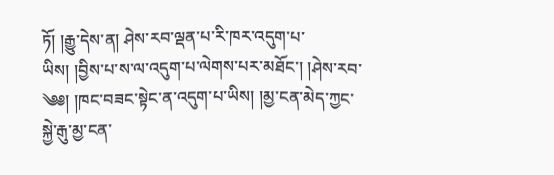ཏོ། །རྒྱུ་དེས་ན། ཤེས་རབ་ལྡན་པ་རི་ཁར་འདུག་པ་ཡིས། །བྱིས་པ་ས་ལ་འདུག་པ་ལེགས་པར་མཐོང་། །ཤེས་རབ་ ༄༅། །ཁང་བཟང་སྟེང་ན་འདུག་པ་ཡིས། །མྱ་ངན་མེད་ཀྱང་སྐྱེ་རྒུ་མྱ་ངན་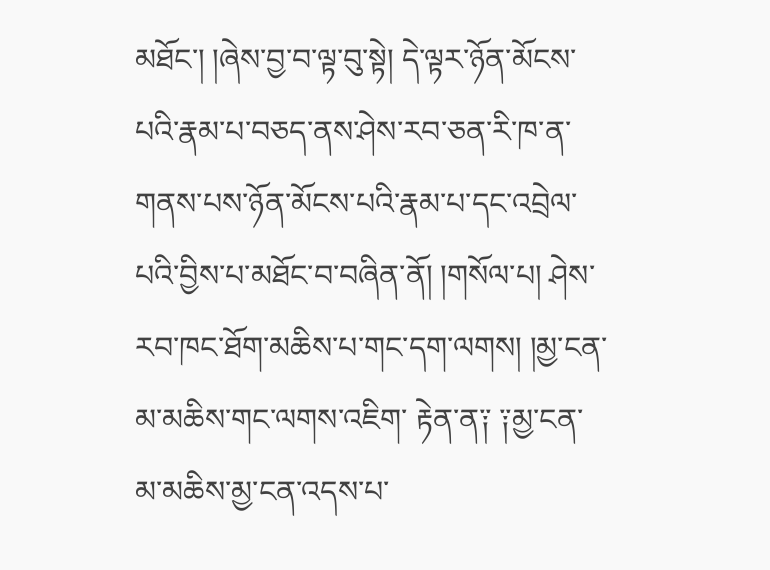མཐོང་། །ཞེས་བྱ་བ་ལྟ་བུ་སྟེ། དེ་ལྟར་ཉོན་མོངས་པའི་རྣམ་པ་བཅད་ནས་ཤེས་རབ་ཅན་རི་ཁ་ན་ གནས་པས་ཉོན་མོངས་པའི་རྣམ་པ་དང་འབྲེལ་པའི་བྱིས་པ་མཐོང་བ་བཞིན་ནོ། །གསོལ་པ། ཤེས་རབ་ཁང་ཐོག་མཆིས་པ་གང་དག་ལགས། །མྱ་ངན་མ་མཆིས་གང་ལགས་འཇིག་ རྟེན་ན༑ ༑མྱ་ངན་མ་མཆིས་མྱ་ངན་འདས་པ་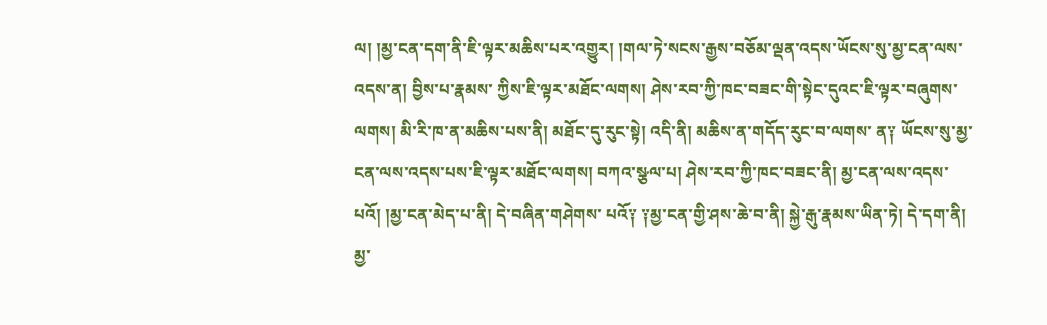ལ། །མྱ་ངན་དག་ནི་ཇི་ལྟར་མཆིས་པར་འགྱུར། །གལ་ཏེ་སངས་རྒྱས་བཅོམ་ལྡན་འདས་ཡོངས་སུ་མྱ་ངན་ལས་འདས་ན། བྱིས་པ་རྣམས་ ཀྱིས་ཇི་ལྟར་མཐོང་ལགས། ཤེས་རབ་ཀྱི་ཁང་བཟང་གི་སྟེང་དུའང་ཇི་ལྟར་བཞུགས་ལགས། མི་རི་ཁ་ན་མཆིས་པས་ནི། མཐོང་དུ་རུང་སྟེ། འདི་ནི། མཆིས་ན་གདོད་རུང་བ་ལགས་ ན༑ ཡོངས་སུ་མྱ་ངན་ལས་འདས་པས་ཇི་ལྟར་མཐོང་ལགས། བཀའ་སྩལ་པ། ཤེས་རབ་ཀྱི་ཁང་བཟང་ནི། མྱ་ངན་ལས་འདས་པའོ། །མྱ་ངན་མེད་པ་ནི། དེ་བཞིན་གཤེགས་ པའོ༑ ༑མྱ་ངན་གྱི་ཤས་ཆེ་བ་ནི། སྐྱེ་རྒུ་རྣམས་ཡིན་ཏེ། དེ་དག་ནི། མྱ་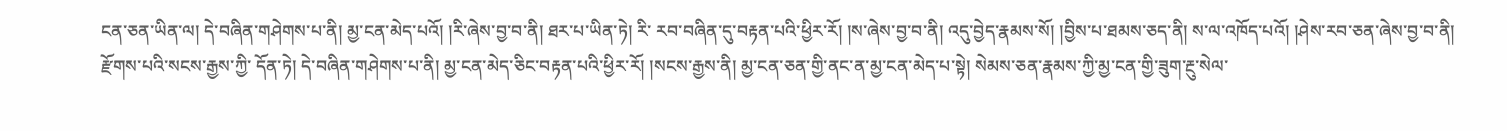ངན་ཅན་ཡིན་ལ། དེ་བཞིན་གཤེགས་པ་ནི། མྱ་ངན་མེད་པའོ། །རི་ཞེས་བྱ་བ་ནི། ཐར་པ་ཡིན་ཏེ། རི་ རབ་བཞིན་དུ་བརྟན་པའི་ཕྱིར་རོ། །ས་ཞེས་བྱ་བ་ནི། འདུ་བྱེད་རྣམས་སོ། །བྱིས་པ་ཐམས་ཅད་ནི། ས་ལ་འཁོད་པའོ། །ཤེས་རབ་ཅན་ཞེས་བྱ་བ་ནི། རྫོགས་པའི་སངས་རྒྱས་ཀྱི་ དོན་ཏེ། དེ་བཞིན་གཤེགས་པ་ནི། མྱ་ངན་མེད་ཅིང་བརྟན་པའི་ཕྱིར་རོ། །སངས་རྒྱས་ནི། མྱ་ངན་ཅན་གྱི་ནང་ན་མྱ་ངན་མེད་པ་སྟེ། སེམས་ཅན་རྣམས་ཀྱི་མྱ་ངན་གྱི་ཟུག་རྔུ་སེལ་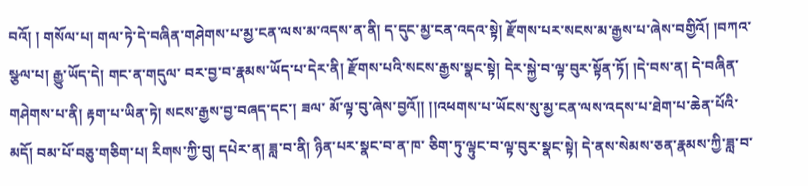བའོ། ། གསོལ་པ། གལ་ཏེ་དེ་བཞིན་གཤེགས་པ་མྱ་ངན་ལས་མ་འདས་ན་ནི། ད་དུང་མྱ་ངན་འདའ་སྟེ། རྫོགས་པར་སངས་མ་རྒྱས་པ་ཞེས་བགྱིའོ། །བཀའ་སྩལ་པ། རྒྱུ་ཡོད་དེ། གང་ན་གདུལ་ བར་བྱ་བ་རྣམས་ཡོད་པ་དེར་ནི། རྫོགས་པའི་སངས་རྒྱས་སྣང་སྟེ། དེར་སྐྱེ་བ་ལྟ་བུར་སྟོན་ཏོ། །དེ་བས་ན། དེ་བཞིན་གཤེགས་པ་ནི། རྟག་པ་ཡིན་ཏེ། སངས་རྒྱས་བྱ་བཞད་དང་། ཟལ་ མོ་ལྟ་བུ་ཞེས་བྱའོ།། །།འཕགས་པ་ཡོངས་སུ་མྱ་ངན་ལས་འདས་པ་ཐེག་པ་ཆེན་པོའི་མདོ། བམ་པོ་བཅུ་གཅིག་པ། རིགས་ཀྱི་བུ། དཔེར་ན། ཟླ་བ་ནི། ཉིན་པར་སྣང་བ་ན་ཁ་ ཅིག་ཏུ་ལྟུང་བ་ལྟ་བུར་སྣང་སྟེ། དེ་ནས་སེམས་ཅན་རྣམས་ཀྱི་ཟླ་བ་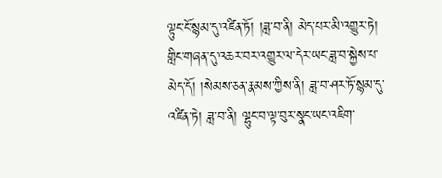ལྟུང་ངོ་སྙམ་དུ་འཛིན་ཏོ། །ཟླ་བ་ནི། མེད་པར་མི་འགྱུར་ཏེ། གླིང་གཞན་དུ་འཆར་བར་འགྱུར་ལ་དེར་ཡང་ཟླ་བ་སྐྱེས་པ་ མེད་དོ། །སེམས་ཅན་རྣམས་ཀྱིས་ནི། ཟླ་བ་ཤར་ཏོ་སྙམ་དུ་འཛིན་ཏེ། ཟླ་བ་ནི། ལྷུང་བ་ལྟ་བུར་སྣང་ཡང་འཇིག་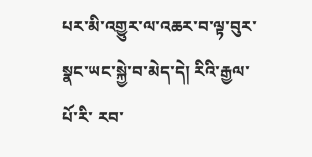པར་མི་འགྱུར་ལ་འཆར་བ་ལྟ་བུར་སྣང་ཡང་སྐྱེ་བ་མེད་དེ། རིའི་རྒྱལ་པོ་རི་ རབ་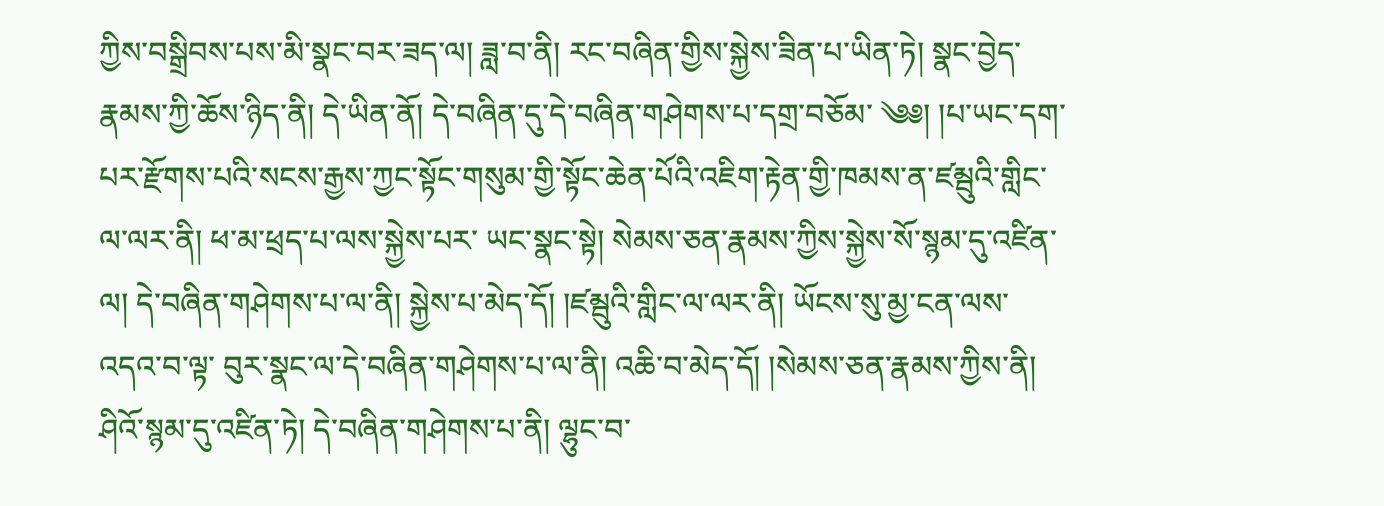ཀྱིས་བསྒྲིབས་པས་མི་སྣང་བར་ཟད་ལ། ཟླ་བ་ནི། རང་བཞིན་གྱིས་སྐྱེས་ཟིན་པ་ཡིན་ཏེ། སྣང་བྱེད་རྣམས་ཀྱི་ཆོས་ཉིད་ནི། དེ་ཡིན་ནོ། དེ་བཞིན་དུ་དེ་བཞིན་གཤེགས་པ་དགྲ་བཅོམ་ ༄༅། །པ་ཡང་དག་པར་རྫོགས་པའི་སངས་རྒྱས་ཀྱང་སྟོང་གསུམ་གྱི་སྟོང་ཆེན་པོའི་འཇིག་རྟེན་གྱི་ཁམས་ན་ཛམྦུའི་གླིང་ལ་ལར་ནི། ཕ་མ་ཕྲད་པ་ལས་སྐྱེས་པར་ ཡང་སྣང་སྟེ། སེམས་ཅན་རྣམས་ཀྱིས་སྐྱེས་སོ་སྙམ་དུ་འཛིན་ལ། དེ་བཞིན་གཤེགས་པ་ལ་ནི། སྐྱེས་པ་མེད་དོ། །ཛམྦུའི་གླིང་ལ་ལར་ནི། ཡོངས་སུ་མྱ་ངན་ལས་འདའ་བ་ལྟ་ བུར་སྣང་ལ་དེ་བཞིན་གཤེགས་པ་ལ་ནི། འཆི་བ་མེད་དོ། །སེམས་ཅན་རྣམས་ཀྱིས་ནི། ཤིའོ་སྙམ་དུ་འཛིན་ཏེ། དེ་བཞིན་གཤེགས་པ་ནི། ལྷུང་བ་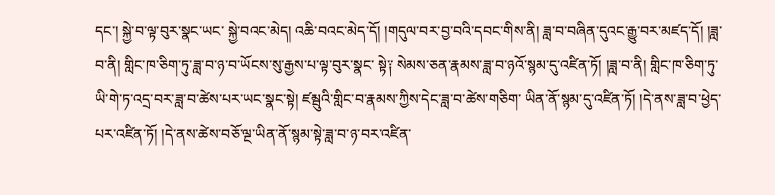དང་། སྐྱེ་བ་ལྟ་བུར་སྣང་ཡང་ སྐྱེ་བའང་མེད། འཆི་བའང་མེད་དོ། །གདུལ་བར་བྱ་བའི་དབང་གིས་ནི། ཟླ་བ་བཞིན་དུའང་རྒྱུ་བར་མཛད་དོ། །ཟླ་བ་ནི། གླིང་ཁ་ཅིག་ཏུ་ཟླ་བ་ཉ་བ་ཡོངས་སུ་རྒྱས་པ་ལྟ་བུར་སྣང་ སྟེ༑ སེམས་ཅན་རྣམས་ཟླ་བ་ཉའོ་སྙམ་དུ་འཛིན་ཏོ། །ཟླ་བ་ནི། གླིང་ཁ་ཅིག་ཏུ་ཡི་གེ་ཏ་འདྲ་བར་ཟླ་བ་ཚེས་པར་ཡང་སྣང་སྟེ། ཛམྦུའི་གླིང་བ་རྣམས་ཀྱིས་དེང་ཟླ་བ་ཚེས་གཅིག་ ཡིན་ནོ་སྙམ་དུ་འཛིན་ཏོ། །དེ་ནས་ཟླ་བ་ཕྱེད་པར་འཛིན་ཏོ། །དེ་ནས་ཚེས་བཅོ་ལྔ་ཡིན་ནོ་སྙམ་སྟེ་ཟླ་བ་ཉ་བར་འཛིན་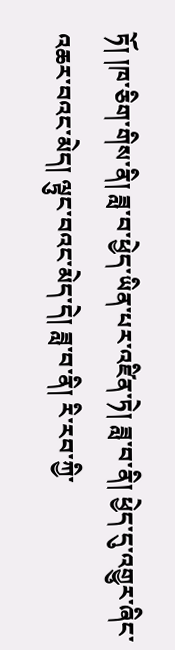ཏོ། །ཁ་ཅིག་གིས་ནི། ཟླ་བ་ཕྱེད་ཡིན་པར་འཛིན་ཏེ། ཟླ་བ་ནི། ཕྱེད་དུ་འགྱུར་ཞིང་འཆར་བའང་མེད། ལྟུང་བའང་མེད་དེ། ཟླ་བ་ནི། རི་རབ་ཀྱི་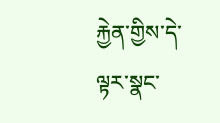རྐྱེན་གྱིས་དེ་ལྟར་སྣང་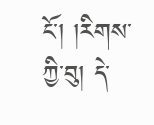ངོ་། །རིགས་ཀྱི་བུ། དེ་